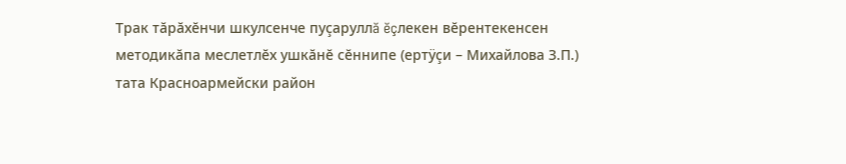Трак тăрăхĕнчи шкулсенче пуçаруллă ĕçлекен вĕрентекенсен методикăпа меслетлĕх ушкăнĕ сĕннипе (ертÿçи – Михайлова З.П.) тата Красноармейски район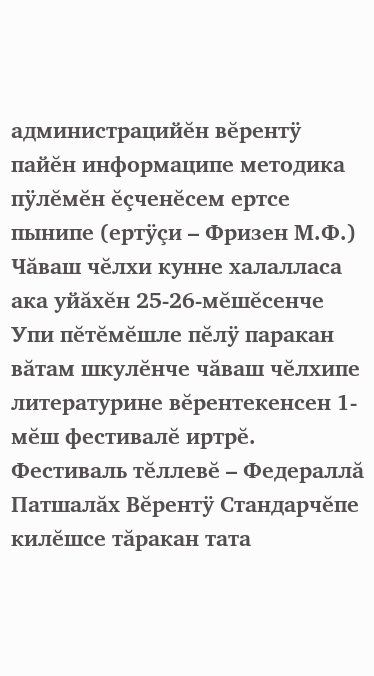администрацийĕн вĕрентÿ пайĕн информаципе методика пÿлĕмĕн ĕçченĕсем ертсе пынипе (ертÿçи – Фризен М.Ф.) Чăваш чĕлхи кунне халалласа ака уйăхĕн 25-26-мĕшĕсенче Упи пĕтĕмĕшле пĕлÿ паракан вăтам шкулĕнче чăваш чĕлхипе литературине вĕрентекенсен 1-мĕш фестивалĕ иртрĕ. Фестиваль тĕллевĕ – Федераллă Патшалăх Вĕрентÿ Стандарчĕпе килĕшсе тăракан тата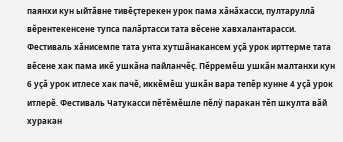паянхи кун ыйтăвне тивĕçтерекен урок пама хăнăхасси, пултаруллă вĕрентекенсене тупса палăртасси тата вĕсене хавхалантарасси. Фестиваль хăнисемпе тата унта хутшăнакансем уçă урок ирттерме тата вĕсене хак пама икĕ ушкăна пайланчĕç. Пĕрремĕш ушкăн малтанхи кун 6 уçă урок итлесе хак пачĕ, иккĕмĕш ушкăн вара тепĕр кунне 4 уçă урок итлерĕ. Фестиваль Чатукасси пĕтĕмĕшле пĕлÿ паракан тĕп шкулта вăй хуракан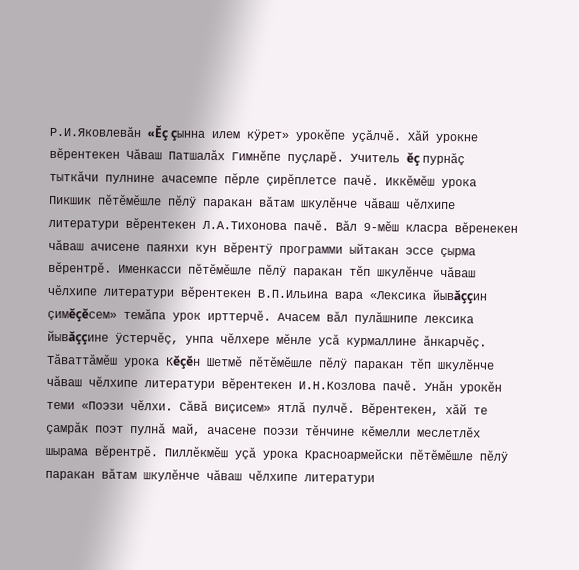Р.И.Яковлевăн «Ĕç çынна илем кÿрет» урокĕпе уçăлчĕ. Хăй урокне вĕрентекен Чăваш Патшалăх Гимнĕпе пуçларĕ. Учитель ĕç пурнăç тыткăчи пулнине ачасемпе пĕрле çирĕплетсе пачĕ. Иккĕмĕш урока Пикшик пĕтĕмĕшле пĕлÿ паракан вăтам шкулĕнче чăваш чĕлхипе литератури вĕрентекен Л.А.Тихонова пачĕ. Вăл 9-мĕш класра вĕренекен чăваш ачисене паянхи кун вĕрентÿ программи ыйтакан эссе çырма вĕрентрĕ. Именкасси пĕтĕмĕшле пĕлÿ паракан тĕп шкулĕнче чăваш чĕлхипе литератури вĕрентекен В.П.Ильина вара «Лексика йывăççин çимĕçĕсем» темăпа урок ирттерчĕ. Ачасем вăл пулăшнипе лексика йывăççине ÿстерчĕç, унпа чĕлхере мĕнле усă курмаллине ăнкарчĕç. Тăваттăмĕш урока Кĕçĕн Шетмĕ пĕтĕмĕшле пĕлÿ паракан тĕп шкулĕнче чăваш чĕлхипе литератури вĕрентекен И.Н.Козлова пачĕ. Унăн урокĕн теми «Поэзи чĕлхи. Сăвă виçисем» ятлă пулчĕ. Вĕрентекен, хăй те çамрăк поэт пулнă май, ачасене поэзи тĕнчине кĕмелли меслетлĕх шырама вĕрентрĕ. Пиллĕкмĕш уçă урока Красноармейски пĕтĕмĕшле пĕлÿ паракан вăтам шкулĕнче чăваш чĕлхипе литератури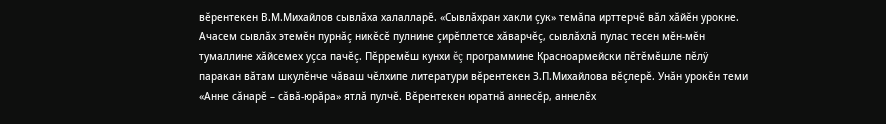вĕрентекен В.М.Михайлов сывлăха халалларĕ. «Сывлăхран хакли çук» темăпа ирттерчĕ вăл хăйĕн урокне. Ачасем сывлăх этемĕн пурнăç никĕсĕ пулнине çирĕплетсе хăварчĕç, сывлăхлă пулас тесен мĕн-мĕн тумаллине хăйсемех уçса пачĕç. Пĕрремĕш кунхи ĕç программине Красноармейски пĕтĕмĕшле пĕлÿ паракан вăтам шкулĕнче чăваш чĕлхипе литератури вĕрентекен З.П.Михайлова вĕçлерĕ. Унăн урокĕн теми «Анне сăнарĕ – сăвă-юрăра» ятлă пулчĕ. Вĕрентекен юратнă аннесĕр, аннелĕх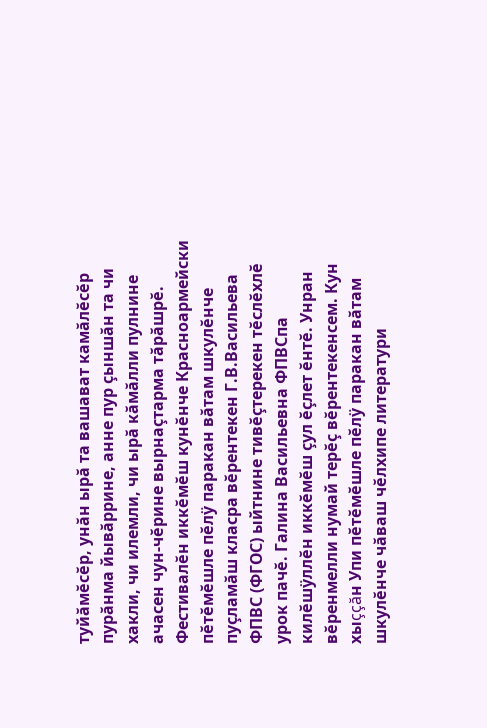туйăмĕсĕр, унăн ырă та вашават камăлĕсĕр пурăнма йывăррине, анне пур çыншăн та чи хакли, чи илемли, чи ырă кăмăлли пулнине ачасен чун-чĕрине вырнаçтарма тăрăшрĕ. Фестивалĕн иккĕмĕш кунĕнче Красноармейски пĕтĕмĕшле пĕлÿ паракан вăтам шкулĕнче пуçламăш класра вĕрентекен Г.В.Васильева ФПВС (ФГОС) ыйтнине тивĕçтерекен тĕслĕхлĕ урок пачĕ. Галина Васильевна ФПВСпа килĕшÿллĕн иккĕмĕш çул ĕçлет ĕнтĕ. Унран вĕренмелли нумай терĕç вĕрентекенсем. Кун хыççăн Упи пĕтĕмĕшле пĕлÿ паракан вăтам шкулĕнче чăваш чĕлхипе литератури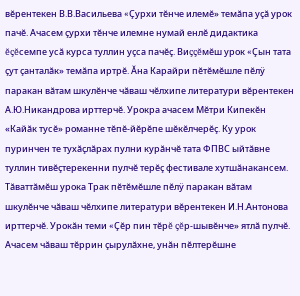вĕрентекен В.В.Васильева «Çурхи тĕнче илемĕ» темăпа уçă урок пачĕ. Ачасем çурхи тĕнче илемне нумай енлĕ дидактика ĕçĕсемпе усă курса туллин уçса пачĕç. Виççĕмĕш урок «Çын тата çут çанталăк» темăпа иртрĕ. Ăна Карайри пĕтĕмĕшле пĕлÿ паракан вăтам шкулĕнче чăваш чĕлхипе литератури вĕрентекен А.Ю.Никандрова ирттерчĕ. Урокра ачасем Мĕтри Кипекĕн «Кайăк тусĕ» романне тĕпĕ-йĕрĕпе шĕкĕлчерĕç. Ку урок пуринчен те тухăçлăрах пулни курăнчĕ тата ФПВС ыйтăвне туллин тивĕçтерекенни пулчĕ терĕç фестивале хутшăнакансем. Тăваттăмĕш урока Трак пĕтĕмĕшле пĕлÿ паракан вăтам шкулĕнче чăваш чĕлхипе литератури вĕрентекен И.Н.Антонова ирттерчĕ. Урокăн теми «Çĕр пин тĕрĕ çĕр-шывĕнче» ятлă пулчĕ. Ачасем чăваш тĕррин çырулăхне, унăн пĕлтерĕшне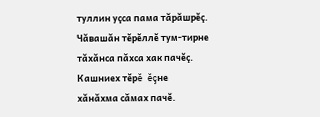туллин уçса пама тăрăшрĕç. Чăвашăн тĕрĕллĕ тум-тирне тăхăнса пăхса хак пачĕç. Кашниех тĕрĕ ĕçне хăнăхма сăмах пачĕ.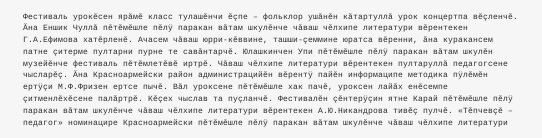Фестиваль урокĕсен ярăмĕ класс тулашĕнчи ĕçпе – фольклор ушăнĕн кăтартуллă урок концертпа вĕçленчĕ. Ăна Еншик Чуллă пĕтĕмĕшле пĕлÿ паракан вăтам шкулĕнче чăваш чĕлхипе литератури вĕрентекен Г.А.Ефимова хатĕрленĕ. Ачасем чăваш юрри-кĕввине, ташши-çеммине юратса вĕренни, ăна куракансем патне çитерме пултарни пурне те савăнтарчĕ. Юлашкинчен Упи пĕтĕмĕшле пĕлÿ паракан вăтам шкулĕн музейĕнче фестиваль пĕтĕмлетĕвĕ иртрĕ. Чăваш чĕлхипе литератури вĕрентекен пултаруллă педагогсене чысларĕç. Ăна Красноармейски район администрацийĕн вĕрентÿ пайĕн информаципе методика пÿлĕмĕн ертÿçи М.Ф.Фризен ертсе пычĕ. Вăл уроксене пĕтĕмĕшле хак пачĕ, уроксен лайăх енĕсемпе çитменлĕхĕсене палăртрĕ. Кĕçех чыслав та пуçланчĕ. Фестивалĕн çĕнтерÿçин ятне Карай пĕтĕмĕшле пĕлÿ паракан вăтам шкулĕнче чăваш чĕлхипе литератури вĕрентекен А.Ю.Никандрова тивĕç пулчĕ. «Тĕпчевçĕ – педагог» номинацире Красноармейски пĕтĕмĕшле пĕлÿ паракан вăтам шкулĕнче чăваш чĕлхипе литератури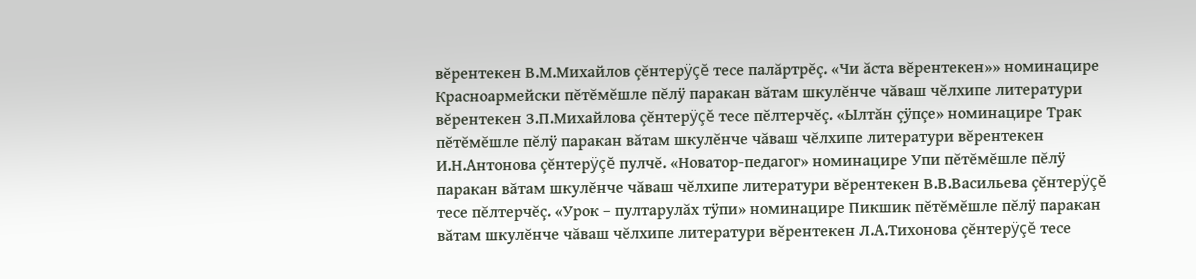вĕрентекен В.М.Михайлов çĕнтерÿçĕ тесе палăртрĕç. «Чи ăста вĕрентекен»» номинацире Красноармейски пĕтĕмĕшле пĕлÿ паракан вăтам шкулĕнче чăваш чĕлхипе литератури вĕрентекен З.П.Михайлова çĕнтерÿçĕ тесе пĕлтерчĕç. «Ылтăн çÿпçе» номинацире Трак пĕтĕмĕшле пĕлÿ паракан вăтам шкулĕнче чăваш чĕлхипе литератури вĕрентекен И.Н.Антонова çĕнтерÿçĕ пулчĕ. «Новатор-педагог» номинацире Упи пĕтĕмĕшле пĕлÿ паракан вăтам шкулĕнче чăваш чĕлхипе литератури вĕрентекен В.В.Васильева çĕнтерÿçĕ тесе пĕлтерчĕç. «Урок – пултарулăх тÿпи» номинацире Пикшик пĕтĕмĕшле пĕлÿ паракан вăтам шкулĕнче чăваш чĕлхипе литератури вĕрентекен Л.А.Тихонова çĕнтерÿçĕ тесе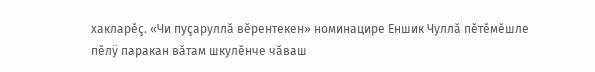хакларĕç. «Чи пуçаруллă вĕрентекен» номинацире Еншик Чуллă пĕтĕмĕшле пĕлÿ паракан вăтам шкулĕнче чăваш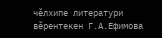чĕлхипе литератури вĕрентекен Г.А.Ефимова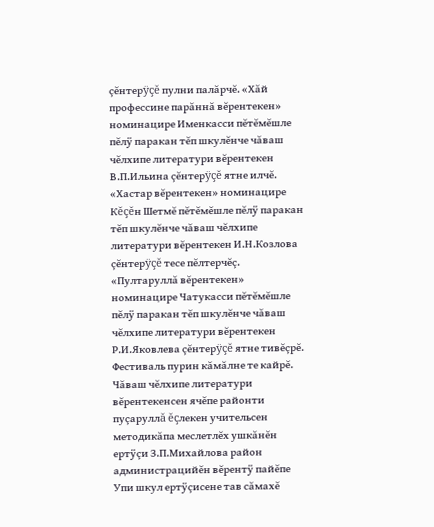çĕнтерÿçĕ пулни палăрчĕ. «Хăй профессине парăннă вĕрентекен» номинацире Именкасси пĕтĕмĕшле пĕлÿ паракан тĕп шкулĕнче чăваш чĕлхипе литератури вĕрентекен В.П.Ильина çĕнтерÿçĕ ятне илчĕ. «Хастар вĕрентекен» номинацире Кĕçĕн Шетмĕ пĕтĕмĕшле пĕлÿ паракан тĕп шкулĕнче чăваш чĕлхипе литератури вĕрентекен И.Н.Козлова çĕнтерÿçĕ тесе пĕлтерчĕç. «Пултаруллă вĕрентекен» номинацире Чатукасси пĕтĕмĕшле пĕлÿ паракан тĕп шкулĕнче чăваш чĕлхипе литератури вĕрентекен Р.И.Яковлева çĕнтерÿçĕ ятне тивĕçрĕ. Фестиваль пурин кăмăлне те кайрĕ. Чăваш чĕлхипе литератури вĕрентекенсен ячĕпе районти пуçаруллă ĕçлекен учительсен методикăпа меслетлĕх ушкăнĕн ертÿçи З.П.Михайлова район администрацийĕн вĕрентÿ пайĕпе Упи шкул ертÿçисене тав сăмахĕ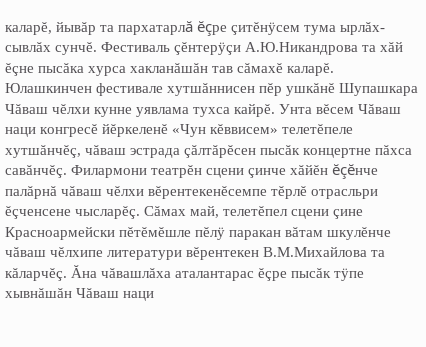каларĕ, йывăр та пархатарлă ĕçре çитĕнÿсем тума ырлăх-сывлăх сунчĕ. Фестиваль çĕнтерÿçи А.Ю.Никандрова та хăй ĕçне пысăка хурса хакланăшăн тав сăмахĕ каларĕ. Юлашкинчен фестивале хутшăннисен пĕр ушкăнĕ Шупашкара Чăваш чĕлхи кунне уявлама тухса кайрĕ. Унта вĕсем Чăваш наци конгресĕ йĕркеленĕ «Чун кĕввисем» телетĕпеле хутшăнчĕç, чăваш эстрада çăлтăрĕсен пысăк концертне пăхса савăнчĕç. Филармони театрĕн сцени çинче хăйĕн ĕçĕнче палăрнă чăваш чĕлхи вĕрентекенĕсемпе тĕрлĕ отрасльри ĕçченсене чысларĕç. Сăмах май, телетĕпел сцени çине Красноармейски пĕтĕмĕшле пĕлÿ паракан вăтам шкулĕнче чăваш чĕлхипе литератури вĕрентекен В.М.Михайлова та кăларчĕç. Ăна чăвашлăха аталантарас ĕçре пысăк тÿпе хывнăшăн Чăваш наци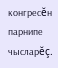конгресĕн парнипе чысларĕç.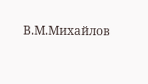В.М.Михайлов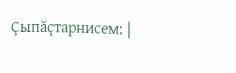Çыпăçтарнисем: |